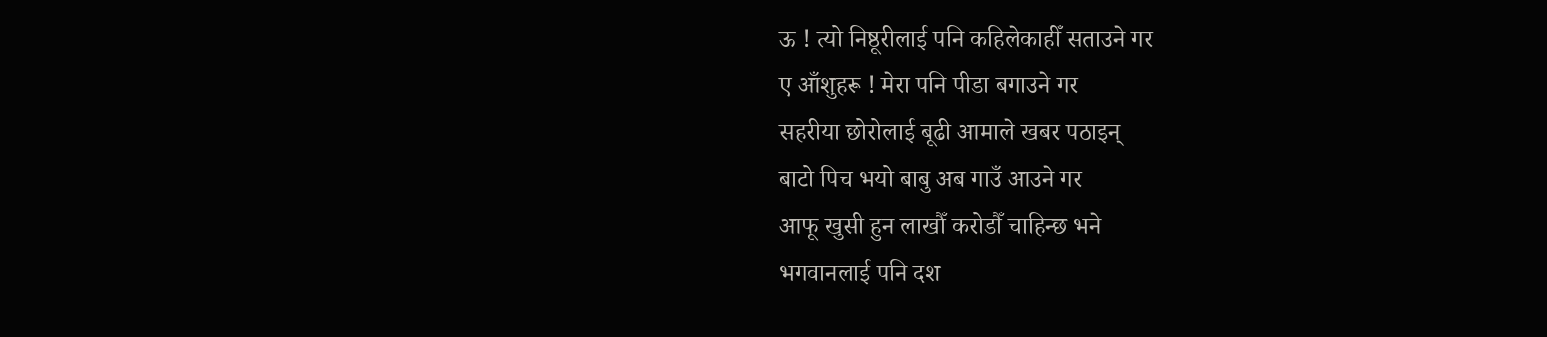ऊ ! त्यो निष्ठूरीलाई पनि कहिलेकाहीँ सताउने गर
ए आँशुहरू ! मेरा पनि पीडा बगाउने गर
सहरीया छोरोलाई बूढी आमाले खबर पठाइन्
बाटो पिच भयो बाबु अब गाउँ आउने गर
आफू खुसी हुन लाखौँ करोडौँ चाहिन्छ भने
भगवानलाई पनि दश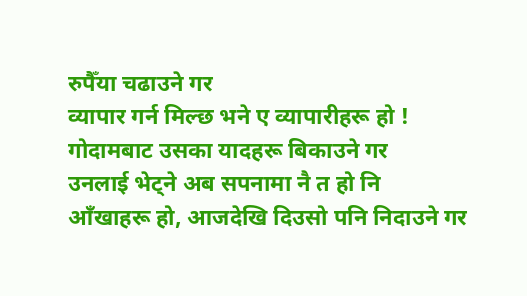रुपैँया चढाउने गर
व्यापार गर्न मिल्छ भने ए व्यापारीहरू हो !
गोदामबाट उसका यादहरू बिकाउने गर
उनलाई भेट्ने अब सपनामा नै त हो नि
आँखाहरू हो, आजदेखि दिउसो पनि निदाउने गर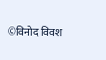©विनोद विवश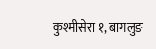कुश्मीसेरा १, बागलुङ